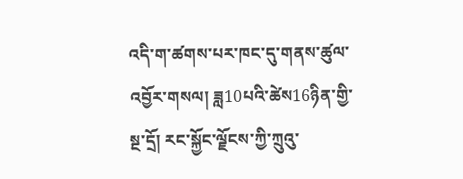འདི་ག་ཚགས་པར་ཁང་དུ་གནས་ཚུལ་འབྱོར་གསལ། ཟླ10པའི་ཚེས16ཉིན་གྱི་སྔ་དྲོ། རང་སྐྱོང་ལྗོངས་ཀྱི་ཀྲུའུ་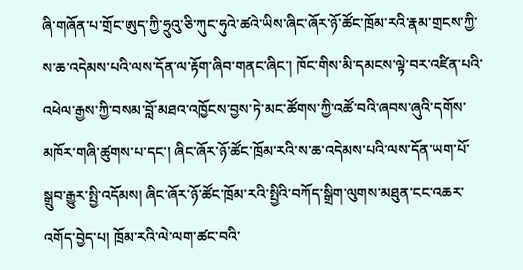ཞི་གཞོན་པ་གྲོང་ཨུད་ཀྱི་ཧྲུའུ་ཅི་ཀུང་ཧུའེ་ཚའེ་ཡིས་ཞིང་ཞོར་ཉོ་ཚོང་ཁྲོམ་རའི་རྣམ་གྲངས་ཀྱི་ས་ཆ་འདེམས་པའི་ལས་དོན་ལ་རྟོག་ཞིབ་གནང་ཞིང་། ཁོང་གིས་མི་དམངས་ལྟེ་བར་འཛིན་པའི་འཕེལ་རྒྱས་ཀྱི་བསམ་བློ་མཐའ་འཁྱོངས་བྱས་ཏེ་མང་ཚོགས་ཀྱི་འཚོ་བའི་ཞབས་ཞུའི་དགོས་མཁོར་གཞི་ཚུགས་པ་དང་། ཞིང་ཞོར་ཉོ་ཚོང་ཁྲོམ་རའི་ས་ཆ་འདེམས་པའི་ལས་དོན་ཡག་པོ་སྒྲུབ་རྒྱུར་སྤྱི་འདོམས། ཞིང་ཞོར་ཉོ་ཚོང་ཁྲོམ་རའི་སྤྱིའི་བཀོད་སྒྲིག་ལུགས་མཐུན་ངང་འཆར་འགོད་བྱེད་པ། ཁྲོམ་རའི་ལེ་ལག་ཚང་བའི་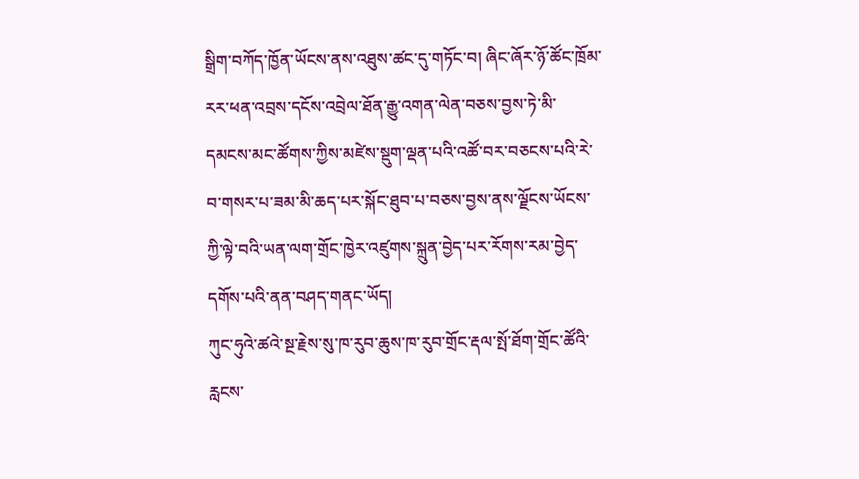སྒྲིག་བཀོད་ཁྱོན་ཡོངས་ནས་འཐུས་ཚང་དུ་གཏོང་བ། ཞིང་ཞོར་ཉོ་ཚོང་ཁྲོམ་རར་ཕན་འབྲས་དངོས་འབྲེལ་ཐོན་རྒྱུ་འགན་ལེན་བཅས་བྱས་ཏེ་མི་དམངས་མང་ཚོགས་ཀྱིས་མཛེས་སྡུག་ལྡན་པའི་འཚོ་བར་བཅངས་པའི་རེ་བ་གསར་པ་ཟམ་མི་ཆད་པར་སྐོང་ཐུབ་པ་བཅས་བྱས་ནས་ལྗོངས་ཡོངས་ཀྱི་ལྟེ་བའི་ཡན་ལག་གྲོང་ཁྱེར་འཛུགས་སྐྲུན་བྱེད་པར་རོགས་རམ་བྱེད་དགོས་པའི་ནན་བཤད་གནང་ཡོད།
ཀུང་ཧུའེ་ཚའེ་སྔ་རྗེས་སུ་ཁ་རུབ་ཆུས་ཁ་རུབ་གྲོང་རྡལ་སྤོ་ཐོག་གྲོང་ཚོའི་རླངས་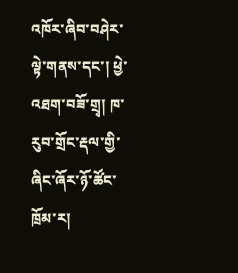འཁོར་ཞིབ་བཤེར་ལྟེ་གནས་དང་། ཕྱེ་འཐག་བཟོ་གྲྭ། ཁ་རུབ་གྲོང་རྡལ་གྱི་ཞིང་ཞོར་ཉོ་ཚོང་ཁྲོམ་ར།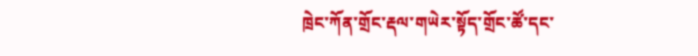ཁྲེང་ཀོན་གྲོང་རྡལ་གཡེར་སྟོད་གྲོང་ཚོ་དང་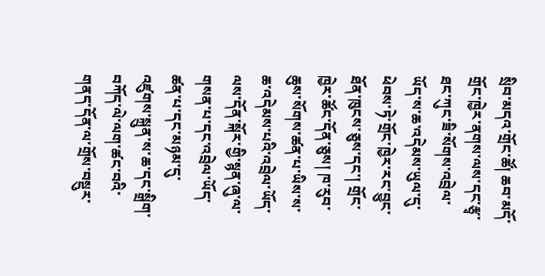སྲིབ་མདའ་གྲོང་ཚོ། ཆབ་མདོ་གྲོང་ཁྱེར་ནགས་ལས་དང་རྩྭ་ཐང་ཀུང་ཟི་སོགས་འབྲེལ་ཡོད་ས་ཆ་འདེམས་ཡུལ་དུ་ཕེབས་ཏེ་གྲོང་ཁྱེར་རང་བྱུང་ཐོན་ཁུངས་ཅུས་དང་། གྲོང་ཁྱེར་ཚོང་དོན་ཅུས། ཁ་རུབ་ཆུས་སོགས་ཚན་པ་ཡིས་ས་ཆ་འདེམས་པའི་འབྲེལ་ཡོད་ལས་དོན་སྐོར་གྱི་སྙན་ཞུ་ལ་གསན་པ་དང་འབྲེལ་ཡོད་ཚན་པ་དང་མཉམ་དུ་འཛུགས་སྐྲུན་ས་ཆ་དང་སྒྲིག་བཀོད་ལེ་ལག་ཚང་བའི་གནད་དོན་ལ་གྲོས་བསྡུར་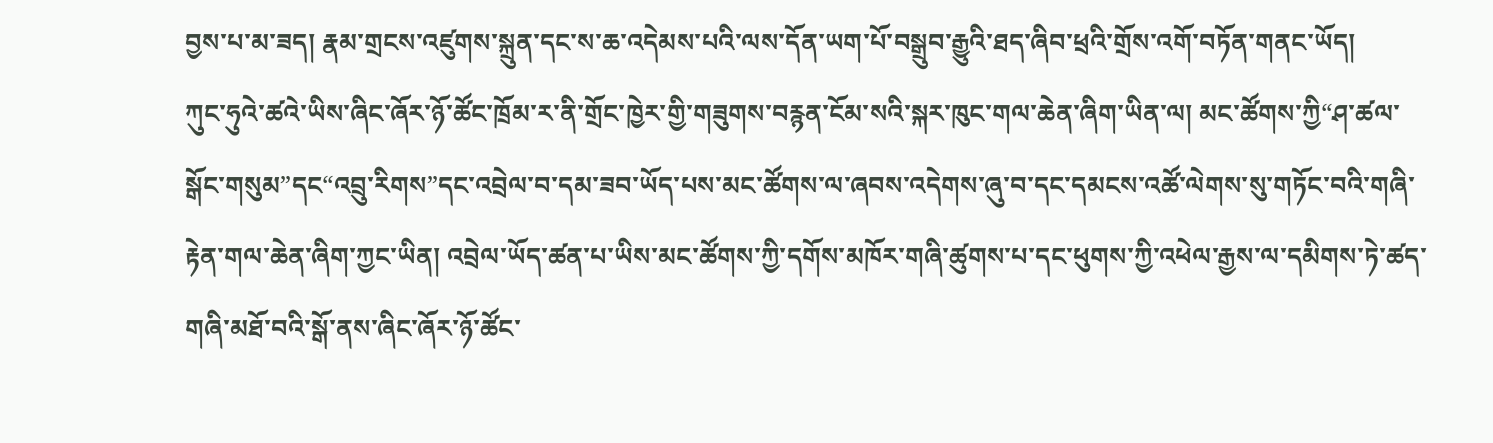བྱས་པ་མ་ཟད། རྣམ་གྲངས་འཛུགས་སྐྲུན་དང་ས་ཆ་འདེམས་པའི་ལས་དོན་ཡག་པོ་བསྒྲུབ་རྒྱུའི་ཐད་ཞིབ་ཕྲའི་གྲོས་འགོ་བཏོན་གནང་ཡོད།
ཀུང་ཧུའེ་ཚའེ་ཡིས་ཞིང་ཞོར་ཉོ་ཚོང་ཁྲོམ་ར་ནི་གྲོང་ཁྱེར་གྱི་གཟུགས་བརྙན་ངོམ་སའི་སྐར་ཁུང་གལ་ཆེན་ཞིག་ཡིན་ལ། མང་ཚོགས་ཀྱི“ཤ་ཚལ་སྒོང་གསུམ”དང“འབྲུ་རིགས”དང་འབྲེལ་བ་དམ་ཟབ་ཡོད་པས་མང་ཚོགས་ལ་ཞབས་འདེགས་ཞུ་བ་དང་དམངས་འཚོ་ལེགས་སུ་གཏོང་བའི་གཞི་རྟེན་གལ་ཆེན་ཞིག་ཀྱང་ཡིན། འབྲེལ་ཡོད་ཚན་པ་ཡིས་མང་ཚོགས་ཀྱི་དགོས་མཁོར་གཞི་ཚུགས་པ་དང་ཕུགས་ཀྱི་འཕེལ་རྒྱས་ལ་དམིགས་ཏེ་ཚད་གཞི་མཐོ་བའི་སྒོ་ནས་ཞིང་ཞོར་ཉོ་ཚོང་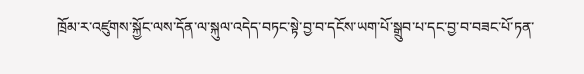ཁྲོམ་ར་འཛུགས་སྐྱོང་ལས་དོན་ལ་སྐུལ་འདེད་བཏང་སྟེ་བྱ་བ་དངོས་ཡག་པོ་སྒྲུབ་པ་དང་བྱ་བ་བཟང་པོ་ཏན་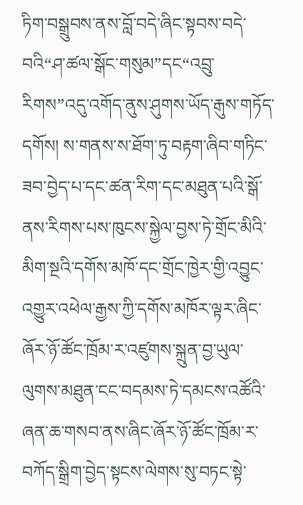ཏིག་བསྒྲུབས་ནས་བློ་བདེ་ཞིང་སྟབས་བདེ་བའི“ཤ་ཚལ་སྒོང་གསུམ”དང“འབྲུ་རིགས”འདུ་འགོད་ནུས་ཤུགས་ཡོད་རྒུས་གཏོད་དགོས། ས་གནས་ས་ཐོག་ཏུ་བརྟག་ཞིབ་གཏིང་ཟབ་བྱེད་པ་དང་ཚན་རིག་དང་མཐུན་པའི་སྒོ་ནས་རིགས་པས་ཁུངས་སྐྱེལ་བྱས་ཏེ་གྲོང་མིའི་མིག་སྔའི་དགོས་མཁོ་དང་གྲོང་ཁྱེར་གྱི་འབྱུང་འགྱུར་འཕེལ་རྒྱས་ཀྱི་དགོས་མཁོར་ལྟར་ཞིང་ཞོར་ཉོ་ཚོང་ཁྲོམ་ར་འཛུགས་སྐྲུན་བྱ་ཡུལ་ལུགས་མཐུན་ངང་བདམས་ཏེ་དམངས་འཚོའི་ཞན་ཆ་གསབ་ནས་ཞིང་ཞོར་ཉོ་ཚོང་ཁྲོམ་ར་བཀོད་སྒྲིག་བྱེད་སྟངས་ལེགས་སུ་བཏང་སྟེ་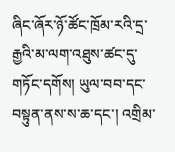ཞིང་ཞོར་ཉོ་ཚོང་ཁྲོམ་རའི་དྲ་རྒྱའི་མ་ལག་འཐུས་ཚང་དུ་གཏོང་དགོས། ཡུལ་བབ་དང་བསྟུན་ནས་ས་ཆ་དང་། འགྲིམ་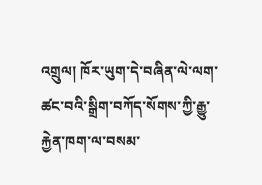འགྲུལ། ཁོར་ཡུག་དེ་བཞིན་ལེ་ལག་ཚང་བའི་སྒྲིག་བཀོད་སོགས་ཀྱི་རྒྱུ་རྐྱེན་ཁག་ལ་བསམ་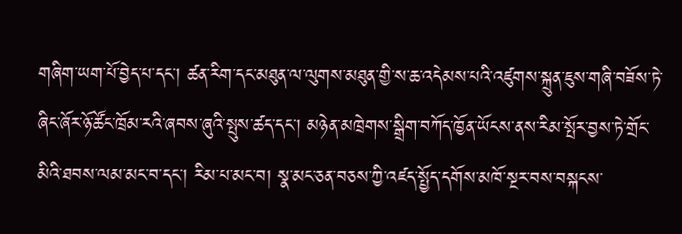གཞིག་ཡག་པོ་བྱེད་པ་དང་། ཚན་རིག་དང་མཐུན་ལ་ལུགས་མཐུན་གྱི་ས་ཆ་འདེམས་པའི་འཛུགས་སྐྲུན་ཇུས་གཞི་བཟོས་ཏེ་ཞིང་ཞོར་ཉོ་ཚོང་ཁྲོམ་རའི་ཞབས་ཞུའི་སྤུས་ཚད་དང་། མཉེན་མཁྲེགས་སྒྲིག་བཀོད་ཁྱོན་ཡོངས་ནས་རིམ་སྤོར་བྱས་ཏེ་གྲོང་མིའི་ཐབས་ལམ་མང་བ་དང་། རིམ་པ་མང་བ། སྣ་མང་ཅན་བཅས་ཀྱི་འཛད་སྤྱོད་དགོས་མཁོ་སྔར་བས་བསྐངས་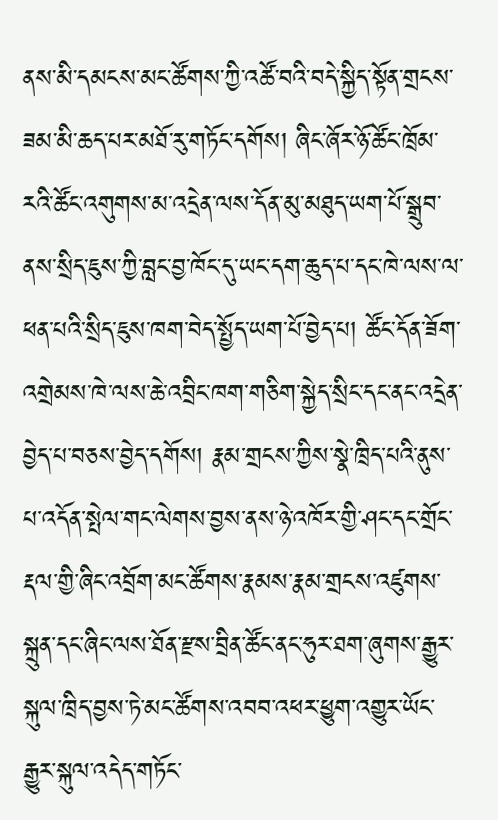ནས་མི་དམངས་མང་ཚོགས་ཀྱི་འཚོ་བའི་བདེ་སྐྱིད་སྟོན་གྲངས་ཟམ་མི་ཆད་པར་མཐོ་རུ་གཏོང་དགོས། ཞིང་ཞོར་ཉོ་ཚོང་ཁྲོམ་རའི་ཚོང་འགུགས་མ་འདྲེན་ལས་དོན་མུ་མཐུད་ཡག་པོ་སྒྲུབ་ནས་སྲིད་ཇུས་ཀྱི་བླང་བྱ་ཁོང་དུ་ཡང་དག་ཆུད་པ་དང་ཁེ་ལས་ལ་ཕན་པའི་སྲིད་ཇུས་ཁག་བེད་སྤྱོད་ཡག་པོ་བྱེད་པ། ཚོང་དོན་ཟོག་འགྲེམས་ཁེ་ལས་ཆེ་འབྲིང་ཁག་གཅིག་སྐྱེད་སྲིང་དང་ནང་འདྲེན་བྱེད་པ་བཅས་བྱེད་དགོས། རྣམ་གྲངས་ཀྱིས་སྣེ་ཁྲིད་པའི་ནུས་པ་འདོན་སྤེལ་གང་ལེགས་བྱས་ནས་ཉེ་འཁོར་གྱི་ཤང་དང་གྲོང་རྡལ་གྱི་ཞིང་འབྲོག་མང་ཚོགས་རྣམས་རྣམ་གྲངས་འཛུགས་སྐྲུན་དང་ཞིང་ལས་ཐོན་རྫས་བྲིན་ཚོང་ནང་ཧུར་ཐག་ཞུགས་རྒྱུར་སྐུལ་ཁྲིད་བྱས་ཏེ་མང་ཚོགས་འབབ་འཕར་ཕྱུག་འགྱུར་ཡོང་རྒྱུར་སྐུལ་འདེད་གཏོང་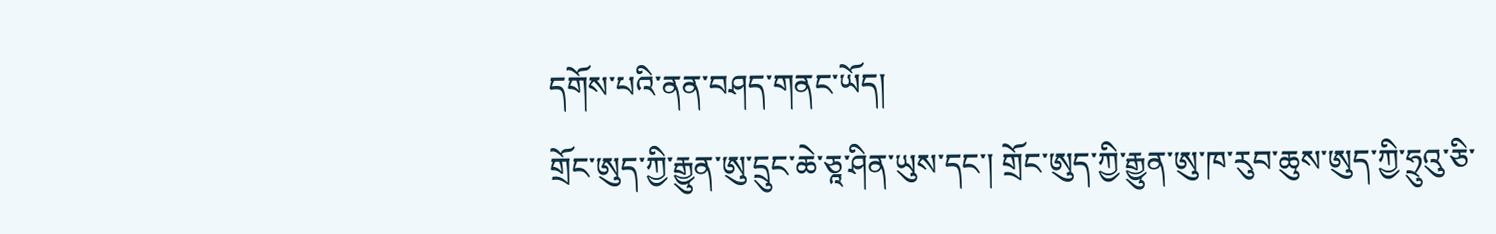དགོས་པའི་ནན་བཤད་གནང་ཡོད།
གྲོང་ཨུད་ཀྱི་རྒྱུན་ཨུ་དྲུང་ཆེ་ཅཱ་ཤིན་ཡུས་དང་། གྲོང་ཨུད་ཀྱི་རྒྱུན་ཨུ་ཁ་རུབ་ཆུས་ཨུད་ཀྱི་ཧྲུའུ་ཅི་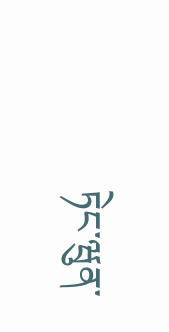ཏེང་ཝུན་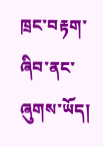ཁྲང་བརྟག་ཞིབ་ནང་ཞུགས་ཡོད།